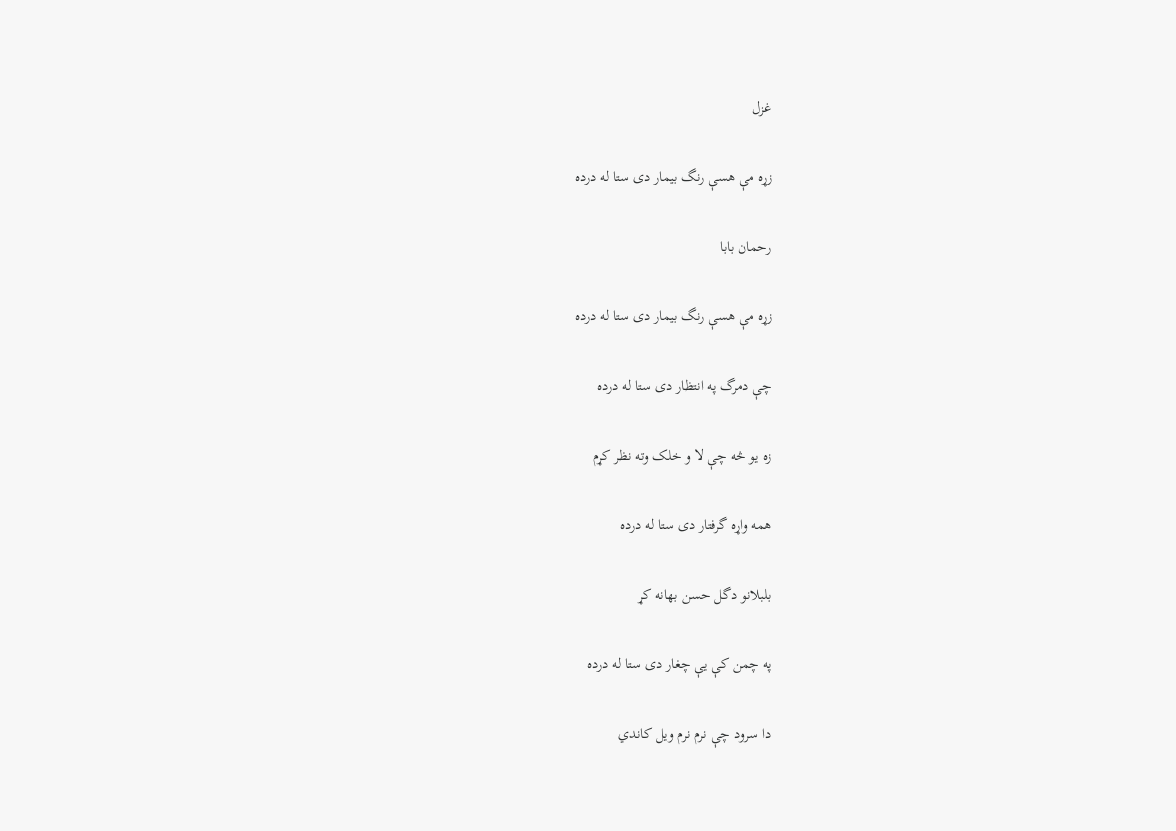غزل

زړه مې هسې رنگ بيمار دی ستا له درده

رحمان بابا

زړه مې هسې رنگ بيمار دی ستا له درده

چې دمرگ په انتظار دی ستا له درده

زه يو څه چې لا و خلک وته نظر کړم

همه واړه گرفتار دی ستا له درده

بلبلانو دگل حسن بهانه کړ

په چمن کې يې چغار دی ستا له درده

دا سرود چې نرم نرم ويل کاندي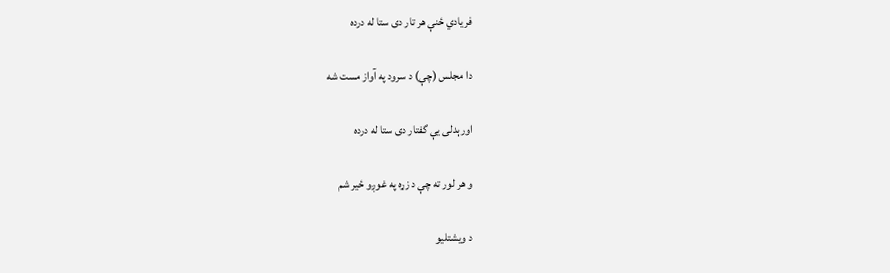فريادي ځنې هر تار دی ستا له درده

دا مجلس (چې) د سرود په آواز مست شه

اورېدلی يې گفتار دی ستا له درده

و هر لور ته چې د زړه په غوږو ځير شم

د ويشتليو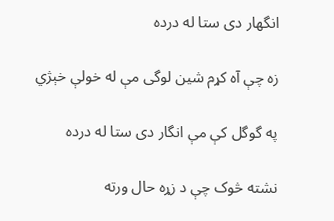انگهار دی ستا له درده

زه چې آه کړم شين لوگی مې له خولې خېژي

په گوگل کې مې انگار دی ستا له درده

نشته څوک چې د زړه حال ورته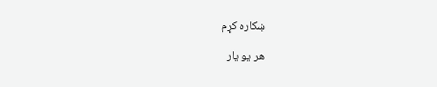ښکاره کړم

هر يو يار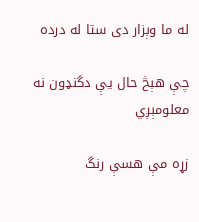له ما وېزار دی ستا له درده

چې هېڅ حال يې دگنډون نه معلومېږي

زړه مې هسې رنگ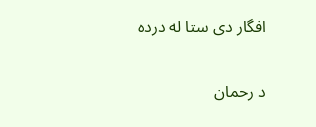افگار دی ستا له درده

د رحمان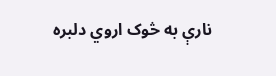نارې به څوک اروي دلبره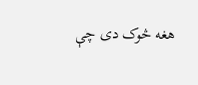هغه څوک دی چې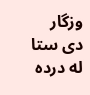وزگار دی ستا له درده